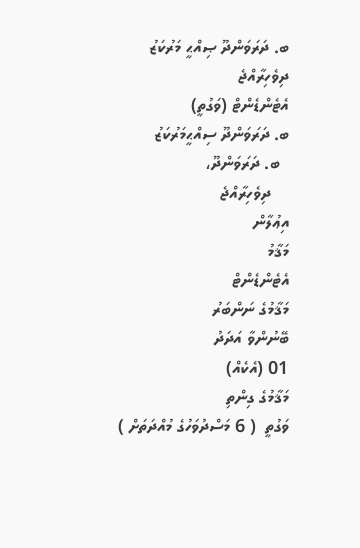ބ. ދަރަވަންދޫ ޞިއްޙީ މަރުކަޒު
ދިވެހިރާއްޖެ
އެޓެންޑެންޓް (ވަގުތީ)
ބ. ދަރަވަންދޫ ސިއްޙީމަރުކަޒު
  ބ. ދަރަވަންދޫ،
    ދިވެހިރާއްޖެ
އިޢުލާން
މަޤާމު
އެޓެންޑެންޓް
މަޤާމުގެ ނަންބަރު
ބޭނުންވާ އަދަދު
01 (އެކެއް)
މަޤާމުގެ ގިންތި
ވަގުތީ  ( 6 މަސްދުވަހުގެ މުއްދަތަށް )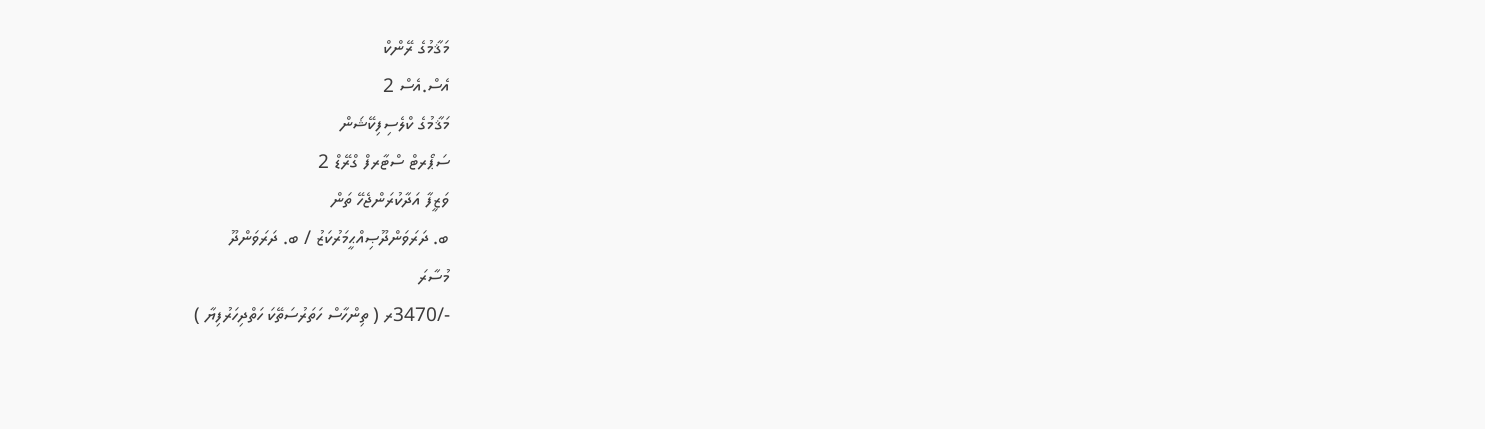މަޤާމުގެ ރޭންކް
އެސް.އެސް 2
މަޤާމުގެ ކްލެސިފިކޭޝަން
ސަޕޯރޓް ސްޓާރފް ގްރޭޑް 2
ވަޒީފާ އަދާކުރަންޖެހޭ ތަން
ބ. ދަރަވަންދޫޞިއްޙީމަރުކަޒު / ބ. ދަރަވަންދޫ
މުސާރަ
-/3470ރ ( ތިންހާސް ހަތަރުސަތޭކަ ހަތްދިހަރުފިޔާ )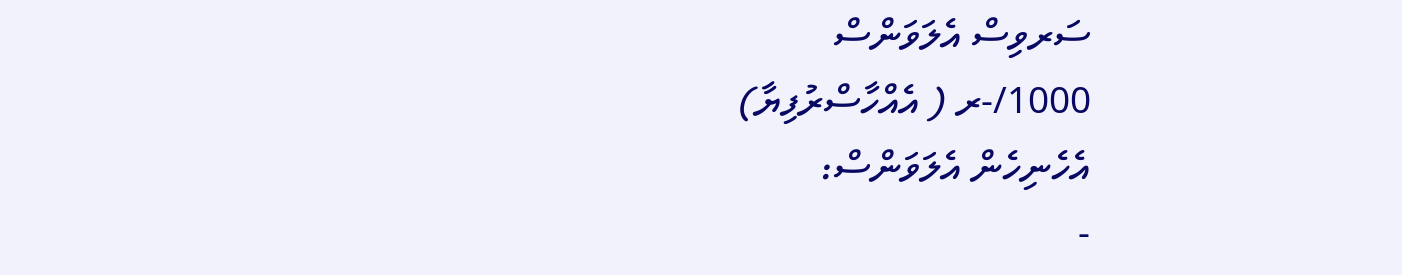ސަރވިސް އެލަވަންސް
1000/-ރ ( އެއްހާސްރުފިޔާ)
އެހެނިހެން އެލަވަންސް:
-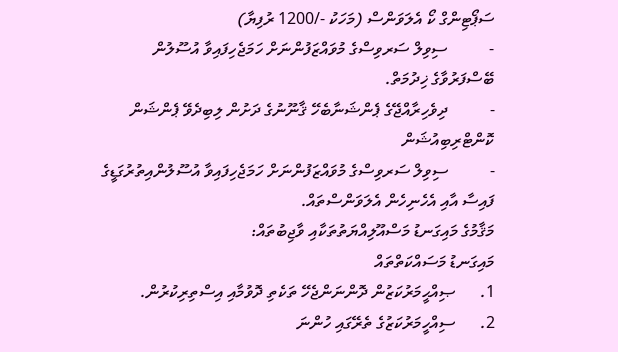ސަޕޯޓިންގް ކޯ އެލަވަންސް (މަހަކު -/1200 ރުފިޔާ)
-          ސިވިލް ސަރވިސްގެ މުވައްޒަފުންނަށް ހަމަޖެހިފައިވާ އުސޫލުން ބޭސްފަރުވާގެ ޚިދުމަތް.
-          ދިވެހިރާއްޖޭގެ ޕެންޝަނާބެހޭ ޤާނޫނުގެ ދަށުން ލިބިދެވޭ ޕެންޝަން ކޮންޓްރިބިއުޝަން
-          ސިވިލް ސަރވިސްގެ މުވައްޒަފުންނަށް ހަމަޖެހިފައިވާ އުސޫލުންއިތުރުގަޑީގެ ފައިސާ އާއި އެހެނިހެން އެލަވަންސްތައް.
މަޤާމުގެ މައިގަނޑު މަސްއޫލިއްޔަތުތަކާއި ވާޖިބުތައް:
މައިގަނޑު މަސައްކަތްތައް
1.      ޞިއްޙީމަރުކަޒުން ދޮންނަންޖެހޭ ތަކެތި ދޮވުމާއި އިސްތިރިކުރުން.
2.      ސިއްހީމަރުކަޒުގެ ތެރޭގައި ހުންނަ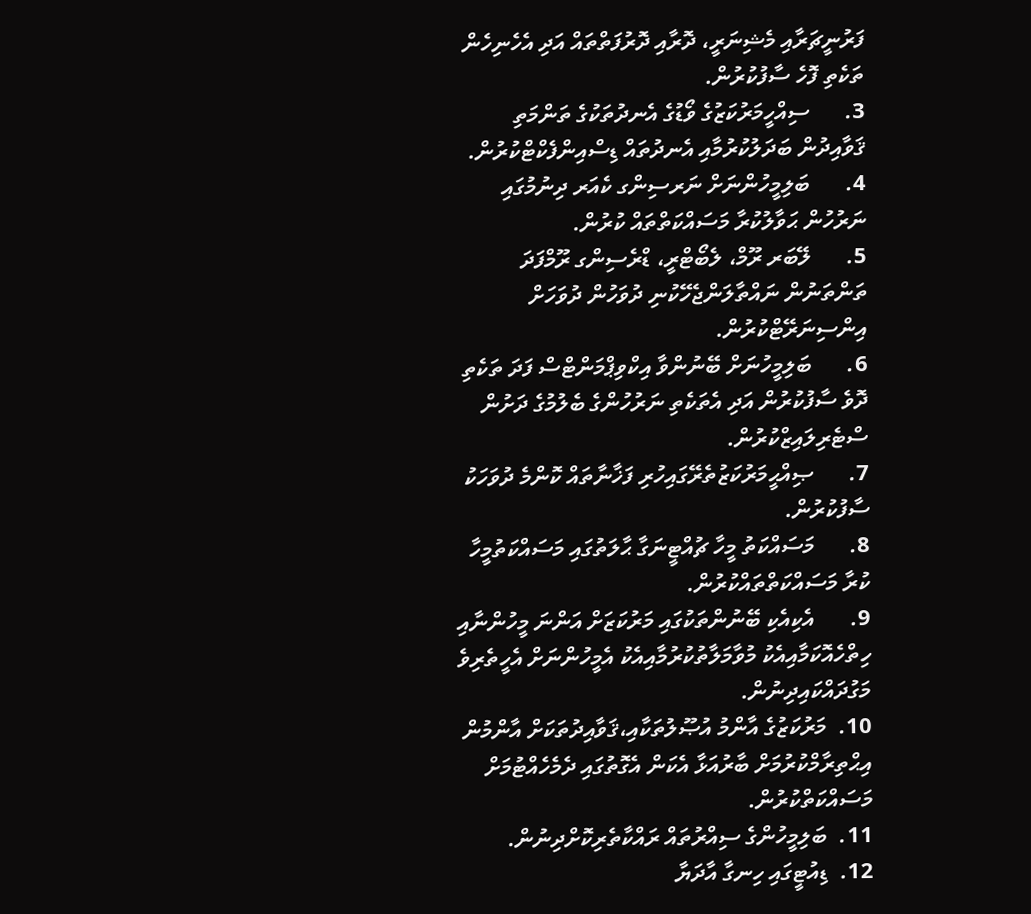ފަރުނީޗަރާއި މެޝިނަރީ، ދޮރާއި ދޮރުފަތްތައް އަދި އެހެނިހެން ތަކެތި ފޮހެ ސާފުކުރުން.
3.      ސިއްހީމަރުކަޒުގެ ވޯޑުގެ އެނދުތަކުގެ ތަންމަތި ޤަވާއިދުން ބަދަލުކުރުމާއި އެނދުތައް ޑިސްއިންފެކްޓްކުރުން.
4.      ބަލިމީހުންނަށް ނަރސިންގ ކެއަރ ދިނުމުގައި ނަރުހުން ޙަވާލުކުރާ މަސައްކަތްތައް ކުރުން.
5.      ލޭބަރ ރޫމް، ލެބޯޓްރީ، ޑްރެސިންގ ރޫމްފަދަ ތަންތަނުން ނައްތާލަންޖެހޭކުނި ދުވަހުން ދުވަހަށް އިންސިނަރޭޓްކުރުން.
6.      ބަލިމީހުނަށް ބޭނުންވާ އިކްވިޕްމަންޓްސް ފަދަ ތަކެތި ދޮވެ ސާފުކުރުން އަދި އެތަކެތި ނަރުހުންގެ ބެލުމުގެ ދަށުން ސްޓެރިލައިޒްކުރުން.
7.      ޞިއްޙީމަރުކަޒުތެރޭގައިހުރި ފަޚާނާތައް ކޮންމެ ދުވަހަކު ސާފުކުރުން.
8.      މަސައްކަތު މީހާ ޗުއްޓީނަގާ ޙާލަތުގައި މަސައްކަތުމީހާ ކުރާ މަސައްކަތްތައްކުރުން.
9.      އެކިއެކި ބޭނުންތަކުގައި މަރުކަޒަށް އަންނަ މީހުންނާއި ހިތްހެއޮކަމާއިއެކު މުވާމަލާތުކުރުމާއިއެކު އެމީހުންނަށް އެހީތެރިވެ މަގުދައްކައިދިނުން.
10.  މަރުކަޒުގެ އާންމު އުޞޫލުތަކާއި،ޤަވާއިދުތަކަށް އާންމުން އިޙްތިރާމްކުރުމަށް ބާރުއަޅާ އެކަން އެގޮތުގައި ދެމެހެއްޓުމަށް މަސައްކަތްކުރުން.
11.  ބަލިމީހުންގެ ސިއްރުތައް ރައްކާތެރިކޮށްދިނުން.
12.  ޑިއުޓީގައި ހިނގާ އާދަޔާ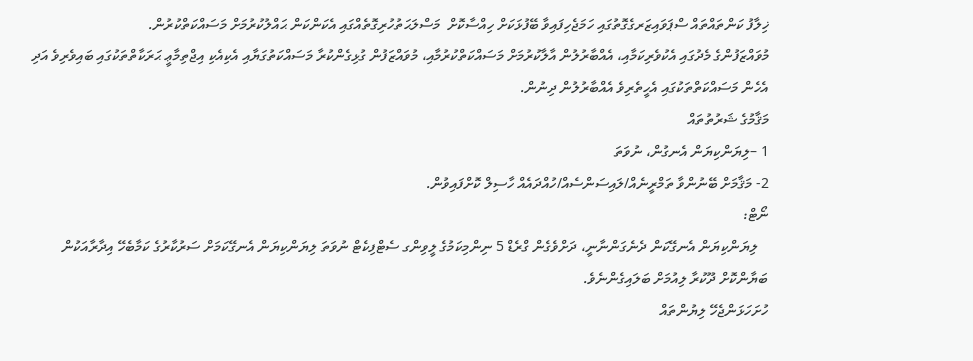ޚިލާފު ކަންތައްތައް ސްޕަވައިޒަރގެގޮތުގައި ހަމަޖެހިފައިވާ ބޭފުޅަކަށް ހިއްސާކޮށް  މަސްލަޙަތުހުރިގޮތެއްގައި އެކަންކަން ޙައްލުކުރުމަށް މަސައްކަތްކުރުން.
މުވައްޒަފުންގެ މެދުގައި އެކުވެރިކަމާއި، އެއްބާރުލުން އާލާކުރުމަށް މަސައްކަތްކުރުމާއި، މުވައްޒަފުން ގުޅިގެންކުރާ މަސައްކަތުގަޔާއި އެކިއެކި އިޖްތިމާޢީ ޙަރަކާތްތަކުގައި ބައިވެރިވެ އަދި އެހެން މަސައްކަތްތަކުގައި އެހީތެރިވެ އެއްބާރުލުން ދިނުން.
މަޤާމުގެ ޝަރުތުތައް
1 –ލިޔަންކިޔަން އެނގުން، ނުވަތަ
2- މަޤާމަށް ބޭނުންވާ ތަމްރީނެއް/ލައިސަންސެއް/ހުއްދައެއް ހާސިލް ކޮށްފައިވުން.
ނޯޓް:
   ލިޔަންކިޔަން އެނގޭކަން ދެނެގަންނާނީ، ދަށްވެގެން ގްރެޑް 5 ނިންމިކަމުގެ ލީވިންގ ސެޓްފިކެޓް ނުވަތަ ލިޔަންކިޔަން އެނގޭކަމަށް ސަރުކާރުގެ ކަމާބެހޭ އިދާރާއަކުން ބަޔާންކޮށް ދޫކުރާ ލިއުމަށް ބަލައިގެންނެވެ.
ހުށަހަޅަންޖެހޭ ލިޔުންތައް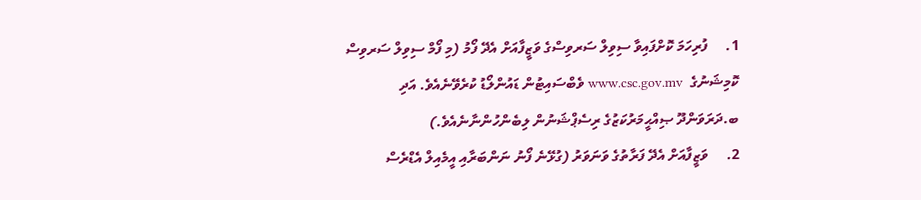1.     ފުރިހަމަ ކޮށްފައިވާ ސިވިލް ސަރވިސްގެ ވަޒީފާއަށް އެދޭ ފޯމު (މި ފޯމް ސިވިލް ސަރވިސް ކޮމިޝަނުގެ  www.csc.gov.mv ވެބްސައިޓުން ޑައުންލޯޑު ކުރެވޭނެއެވެ. އަދި  ބ.ދަރަވަންދޫ ޞިއްޙީމަރުކަޒުގެ ރިސެޕްޝަނުން ލިބެންހުންނާނެއެވެ.)
2.     ވަޒީފާއަށް އެދޭ ފަރާތުގެ ވަނަވަރު (ގުޅޭނެ ފޯނު ނަންބަރާއި އީމެއިލް އެޑްރެސް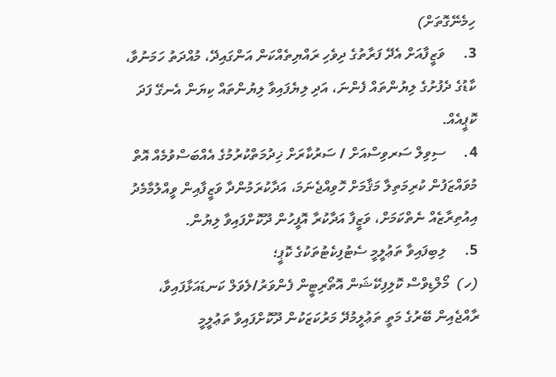ހިމެނޭގޮތަށް)
3.     ވަޒީފާއަށް އެދޭ ފަރާތުގެ ދިވެހި ރައްޔިތެއްކަން އަންގައިދޭ، މުއްދަތު ހަމަނުވާ، ކާޑުގެ ދެފުށުގެ ލިޔުންތައް ފެންނަ، އަދި ލިޔެފައިވާ ލިޔުންތައް ކިޔަން އެނގޭ ފަދަ ކޮޕީއެއް.
4.     ސިވިލް ސަރވިސްއަށް / ސަރުކާރަށް ޚިދުމަތްކުރުމުގެ އެއްބަސްވުމެއް އޮތް މުވައްޒަފުން ކުރިމަތިލާ މަޤާމަށް ހޮވިއްޖެނަމަ، އަދާކުރަމުންދާ ވަޒީފާއިން ވީއްލުމާމެދު އިއުތިރާޒެއް ނެތްކަމަށް، ވަޒީފާ އަދާކުރާ އޮފީހުން ދޫކޮށްފައިވާ ލިޔުން.
5.     ލިބިފައިވާ ތަޢުލީމީ ސެޓުފިކެޓުތަކުގެ ކޮޕީ؛
(ހ)  މޯލްޑިވްސް ކޮލިފިކޭޝަން އޮތޯރިޓީން ފެންވަރު/ލެވަލް ކަނޑައަޅާފައިވާ، ރާއްޖެއިން ބޭރުގެ މަތީ ތަޢުލީމުދޭ މަރުކަޒަކުން ދޫކޮށްފައިވާ ތަޢުލީމީ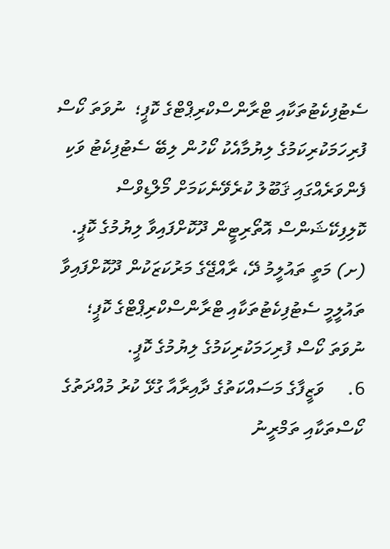ސެޓުފިކެޓުތަކާއި ޓްރާންސްކްރިޕްޓްގެ ކޮޕީ؛  ނުވަތަ ކޯސް ފުރިހަމަކުރިކަމުގެ ލިޔުމާއެކު ކޯހުން ލިބޭ ސެޓުފިކެޓު ވަކި ފެންވަރެއްގައި ޤަބޫލު ކުރެވޭނެކަމަށް މޯލްޑިވްސް ކޮލިފިކޭޝަންސް އޮތޯރިޓީން ދޫކޮށްފައިވާ ލިޔުމުގެ ކޮޕީ.
(ށ) މަތީ ތައުލީމު ދޭ، ރާއްޖޭގެ މަރުކަޒަކުން ދޫކޮށްފައިވާ ތައުލީމީ ސެޓުފިކެޓުތަކާއި ޓްރާންސްކްރިޕްޓްގެ ކޮޕީ؛ ނުވަތަ ކޯސް ފުރިހަމަކުރިކަމުގެ ލިޔުމުގެ ކޮޕީ.
6.     ވަޒީފާގެ މަސައްކަތުގެ ދާއިރާއާ ގުޅޭ ކުރު މުއްދަތުގެ ކޯސްތަކާއި ތަމްރީނު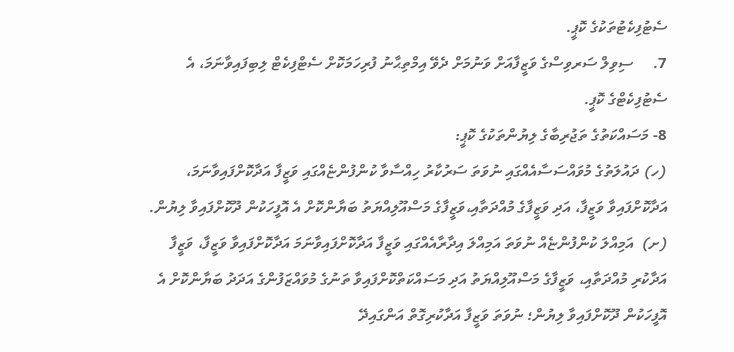ސެޓުފިކެޓުތަކުގެ ކޮޕީ.
7.     ސިވިލް ސަރވިސްގެ ވަޒީފާއަށް ވަނުމަށް ދެވޭ އިމްތިޙާނު ފުރިހަމަކޮށް ސެޓްފިކެޓް ލިބިފައިވާނަމަ، އެ ސެޓުފިކެޓްގެ ކޮޕީ.
8- މަސައްކަތުގެ ތަޖުރިބާގެ ލިޔުންތަކުގެ ކޮޕީ:
(ހ) ދައުލަތުގެ މުވައްސަސާއެއްގައި ނުވަތަ ސަރުކާރު ހިއްސާވާ ކުންފުންޏެއްގައި ވަޒީފާ އަދާކޮށްފައިވާނަމަ، އަދާކޮށްފައިވާ ވަޒީފާ، އަދި ވަޒީފާގެ މުއްދަތާއި،ވަޒީފާގެ މަސްއޫލިއްޔަތު ބަޔާންކޮށް އެ އޮފީހަކުން ދޫކޮށްފައިވާ ލިޔުން.
(ށ)  އަމިއްލަ ކުންފުންޏެއް ނުވަތަ އަމިއްލަ އިދާރާއެއްގައި ވަޒީފާ އަދާކޮށްފައިވާނަމަ އަދާކޮށްފައިވާ ވަޒީފާ، ވަޒީފާ އަދާކުރި މުއްދަތާއި، ވަޒީފާގެ މަސްއޫލިއްޔަތު އަދި މަސައްކަތްކޮށްފައިވާ ތަނުގެ މުވައްޒަފުންގެ އަދަދު ބަޔާންކޮށް އެ އޮފީހަކުން ދޫކޮށްފައިވާ ލިޔުން؛ ނުވަތަ ވަޒީފާ އަދާކުރިގޮތް އަންގައިދޭ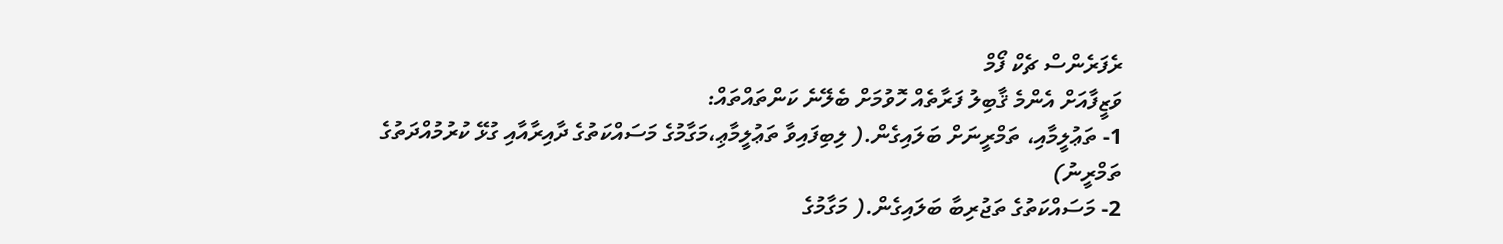ރެފަރެންސް ޗެކް ފޯމް
ވަޒީފާއަށް އެންމެ ޤާބިލު ފަރާތެއް ހޮވުމަށް ބެލޭނެ ކަންތައްތައް:
1- ތަޢުލީމާއި، ތަމްރީނަށް ބަލައިގެން.( ލިބިފައިވާ ތަޢުލީމާޢި،މަގާމުގެ މަސައްކަތުގެ ދާއިރާއާއި ގުޅޭ ކުރުމުއްދަތުގެ ތަމްރީނު)
2- މަސައްކަތުގެ ތަޖުރިބާ ބަލައިގެން.( މަގާމުގެ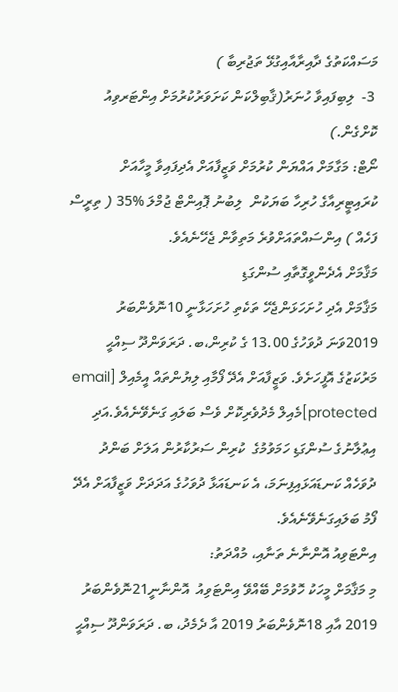މަސައްކަތުގެ ދާއިރާއާއިގުޅޭ ތަޖުރިބާ )
 3-  ލިބިފައިވާ ހުނަރު(ޤާބިލްކަން ކަށަވަރުކުރުމަށް އިންޓަރވިއު ކޮށްގެން.)
ނޯޓް: މަގާމަށް އައްޔަން ކުރުމަށް ވަޒީފާއަށް އެދިފައިވާ މީހާއަށް ކުރައިޓީރިއާގެ ހުރިހާ ބަޔަކުން  ލިބުނު ޕޮއިންޓް ޖުމްލަ %35 ( ތިރީސް ފަހެއް ) އިންސައްތައަށްވުރެ މަތިވާން ޖެހޭނެއެވެ.
މަޤާމަށް އެދެންވީގޮތާއި ސުންގަޑި
މަޤާމަށް އެދި ހުށަހަޅަންޖެހޭ ތަކެތި ހުށަހަޅާނީ 10ނޮވެންބަރު 2019ވަނަ ދުވަހުގެ 13.00 ގެ ކުރިން،ބ. ދަރަވަންދޫ ސިއްޙީ މަރުކަޒުގެ އޮފީހަށެވެ. ވަޒީފާއަށް އެދޭ ފޯމާއި ލިޔުންތައް އީމެއިލް [email protected]މެއިލް މެދުވެރިކޮށް ވެސް ބަލައި ގަނެވޭނެއެވެ.އަދި އިޢުލާނުގެ ސުންގަޑި ހަމަވުމުގެ  ކުރިން ސަރުކާރުން އަލަށް ބަންދު ދުވަހެއް ކަނޑައަޅައިފިނަމަ، އެ ކަނޑައަޅާ ދުވަހުގެ އަދަދަށް ވަޒީފާއަށް އެދޭ ފޯމު ބަލައިގަނެވޭނެއެވެ.
އިންޓަވިއު އޮންނާނެ ތަނާއި، މުއްދަތު:
މި މަޤާމަށް މީހަކު ހޮވުމަށް ބޭއްވޭ އިންޓަވިއު  އޮންނާނީ21ނޮވެންބަރު 2019 އާއި 18ނޮވެންބަރު 2019 އާ ދެމެދު، ބ. ދަރަވަންދޫ ސިއްޙީ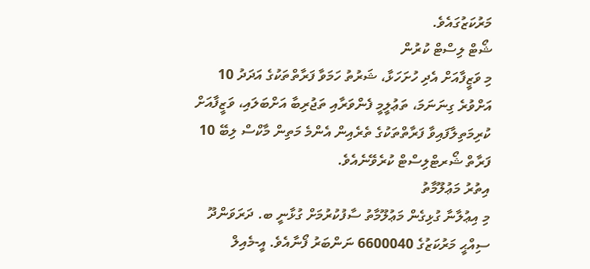މަރުކަޒުގައެވެ.
ޝޯޓް ލިސްޓް ކުރުން
މި ވަޒީފާއަށް އެދި ހުށަހަޅާ، ޝަރުތު ހަމަވާ ފަރާތްތަކުގެ އަދަދު 10 އަށްވުރެ ގިނަނަމަ، ތަޢުލީމީ ފެންވަރާއި ތަޖުރިބާ އަށްބަލައި، ވަޒީފާއަށް ކުރިމަތިލާފައިވާ ފަރާތްތަކުގެ ތެރެއިން އެންމެ މަތިން މާކްސް ލިބޭ 10 ފަރާތް ޝޯރޓްލިސްޓް ކުރެވޭނެއެވެ.
އިތުރު މަޢުލޫމާތު
މި އިޢުލާނާ ގުޅިގެން މަޢުލޫމާތު ސާފުކުރުމަށް ގުޅާނީ ބ. ދަރަވަންދޫ ސިއްޙީ މަރުކަޒުގެ 6600040 ނަންބަރު ފޯނާއެވެ. އީ-މެއިލް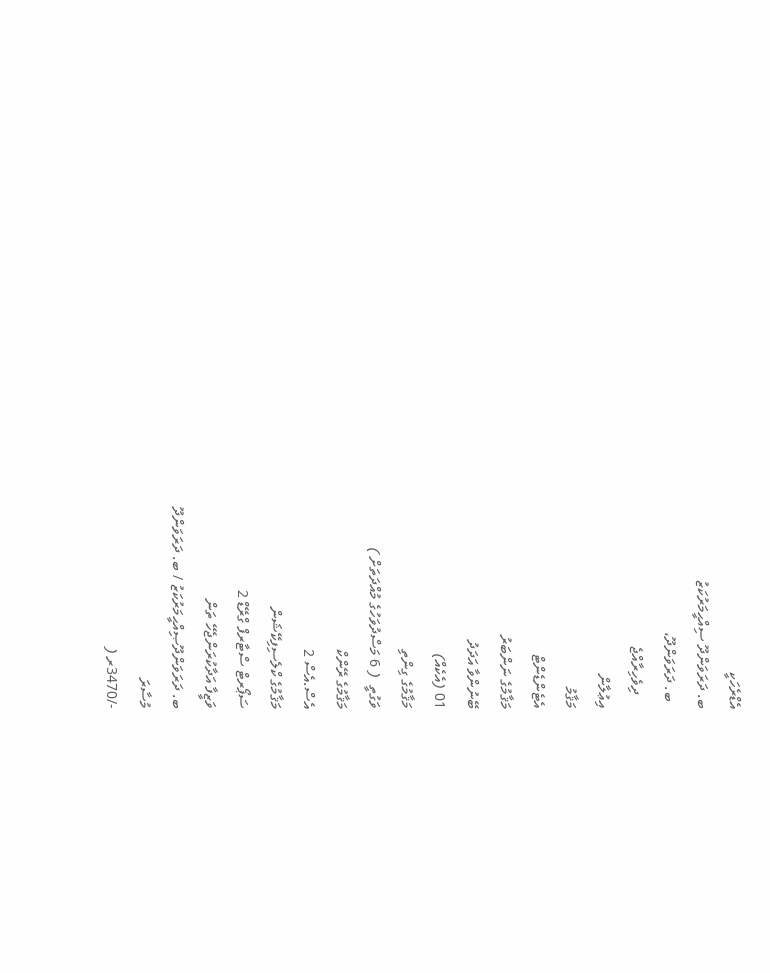އެޑްރެހަކީ
ބ. ދަރަވަންދޫ ސިއްޙީމަރުކަޒު
  ބ. ދަރަވަންދޫ،
    ދިވެހިރާއްޖެ
އިޢުލާން
މަޤާމު
އެޓެންޑެންޓް
މަޤާމުގެ ނަންބަރު
ބޭނުންވާ އަދަދު
01 (އެކެއް)
މަޤާމުގެ ގިންތި
ވަގުތީ  ( 6 މަސްދުވަހުގެ މުއްދަތަށް )
މަޤާމުގެ ރޭންކް
އެސް.އެސް 2
މަޤާމުގެ ކްލެސިފިކޭޝަން
ސަޕޯރޓް ސްޓާރފް ގްރޭޑް 2
ވަޒީފާ އަދާކުރަންޖެހޭ ތަން
ބ. ދަރަވަންދޫޞިއްޙީމަރުކަޒު / ބ. ދަރަވަންދޫ
މުސާރަ
-/3470ރ (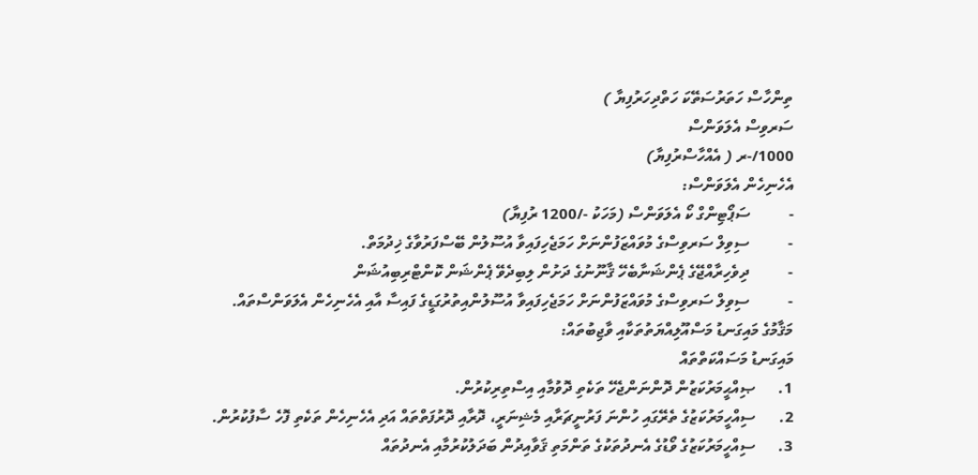ތިންހާސް ހަތަރުސަތޭކަ ހަތްދިހަރުފިޔާ )
ސަރވިސް އެލަވަންސް
1000/-ރ ( އެއްހާސްރުފިޔާ)
އެހެނިހެން އެލަވަންސް:
-          ސަޕޯޓިންގް ކޯ އެލަވަންސް (މަހަކު -/1200 ރުފިޔާ)
-          ސިވިލް ސަރވިސްގެ މުވައްޒަފުންނަށް ހަމަޖެހިފައިވާ އުސޫލުން ބޭސްފަރުވާގެ ޚިދުމަތް.
-          ދިވެހިރާއްޖޭގެ ޕެންޝަނާބެހޭ ޤާނޫނުގެ ދަށުން ލިބިދެވޭ ޕެންޝަން ކޮންޓްރިބިއުޝަން
-          ސިވިލް ސަރވިސްގެ މުވައްޒަފުންނަށް ހަމަޖެހިފައިވާ އުސޫލުންއިތުރުގަޑީގެ ފައިސާ އާއި އެހެނިހެން އެލަވަންސްތައް.
މަޤާމުގެ މައިގަނޑު މަސްއޫލިއްޔަތުތަކާއި ވާޖިބުތައް:
މައިގަނޑު މަސައްކަތްތައް
1.      ޞިއްޙީމަރުކަޒުން ދޮންނަންޖެހޭ ތަކެތި ދޮވުމާއި އިސްތިރިކުރުން.
2.      ސިއްހީމަރުކަޒުގެ ތެރޭގައި ހުންނަ ފަރުނީޗަރާއި މެޝިނަރީ، ދޮރާއި ދޮރުފަތްތައް އަދި އެހެނިހެން ތަކެތި ފޮހެ ސާފުކުރުން.
3.      ސިއްހީމަރުކަޒުގެ ވޯޑުގެ އެނދުތަކުގެ ތަންމަތި ޤަވާއިދުން ބަދަލުކުރުމާއި އެނދުތައް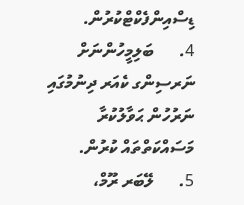ޑިސްއިންފެކްޓްކުރުން.
4.      ބަލިމީހުންނަށް ނަރސިންގ ކެއަރ ދިނުމުގައި ނަރުހުން ޙަވާލުކުރާ މަސައްކަތްތައް ކުރުން.
5.      ލޭބަރ ރޫމް،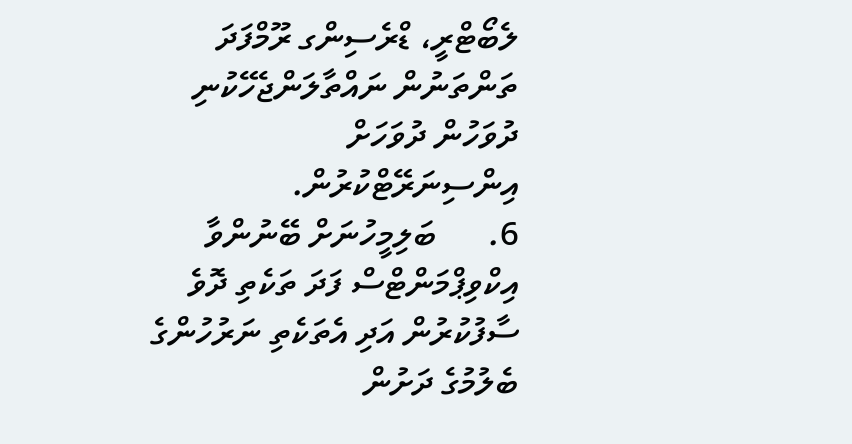ލެބޯޓްރީ، ޑްރެސިންގ ރޫމްފަދަ ތަންތަނުން ނައްތާލަންޖެހޭކުނި ދުވަހުން ދުވަހަށް އިންސިނަރޭޓްކުރުން.
6.      ބަލިމީހުނަށް ބޭނުންވާ އިކްވިޕްމަންޓްސް ފަދަ ތަކެތި ދޮވެ ސާފުކުރުން އަދި އެތަކެތި ނަރުހުންގެ ބެލުމުގެ ދަށުން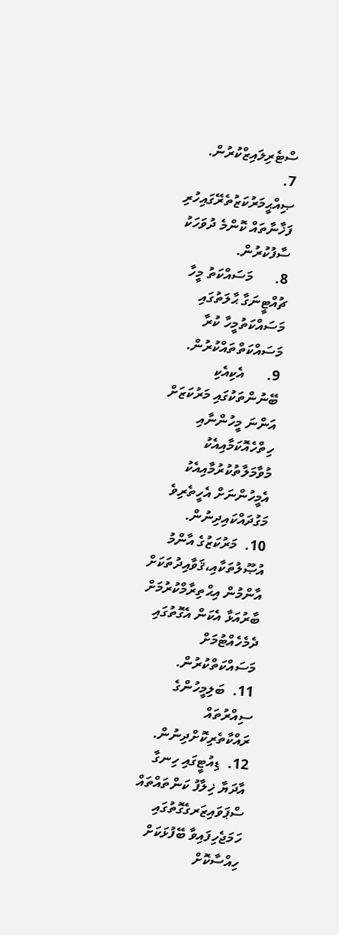ސްޓެރިލައިޒްކުރުން.
7.      ޞިއްޙީމަރުކަޒުތެރޭގައިހުރި ފަޚާނާތައް ކޮންމެ ދުވަހަކު ސާފުކުރުން.
8.      މަސައްކަތު މީހާ ޗުއްޓީނަގާ ޙާލަތުގައި މަސައްކަތުމީހާ ކުރާ މަސައްކަތްތައްކުރުން.
9.      އެކިއެކި ބޭނުންތަކުގައި މަރުކަޒަށް އަންނަ މީހުންނާއި ހިތްހެއޮކަމާއިއެކު މުވާމަލާތުކުރުމާއިއެކު އެމީހުންނަށް އެހީތެރިވެ މަގުދައްކައިދިނުން.
10.  މަރުކަޒުގެ އާންމު އުޞޫލުތަކާއި،ޤަވާއިދުތަކަށް އާންމުން އިޙްތިރާމްކުރުމަށް ބާރުއަޅާ އެކަން އެގޮތުގައި ދެމެހެއްޓުމަށް މަސައްކަތްކުރުން.
11.  ބަލިމީހުންގެ ސިއްރުތައް ރައްކާތެރިކޮށްދިނުން.
12.  ޑިއުޓީގައި ހިނގާ އާދަޔާ ޚިލާފު ކަންތައްތައް ސްޕަވައިޒަރގެގޮތުގައި ހަމަޖެހިފައިވާ ބޭފުޅަކަށް ހިއްސާކޮށް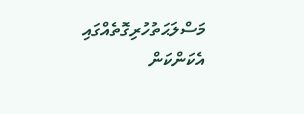މަސްލަޙަތުހުރިގޮތެއްގައި އެކަންކަން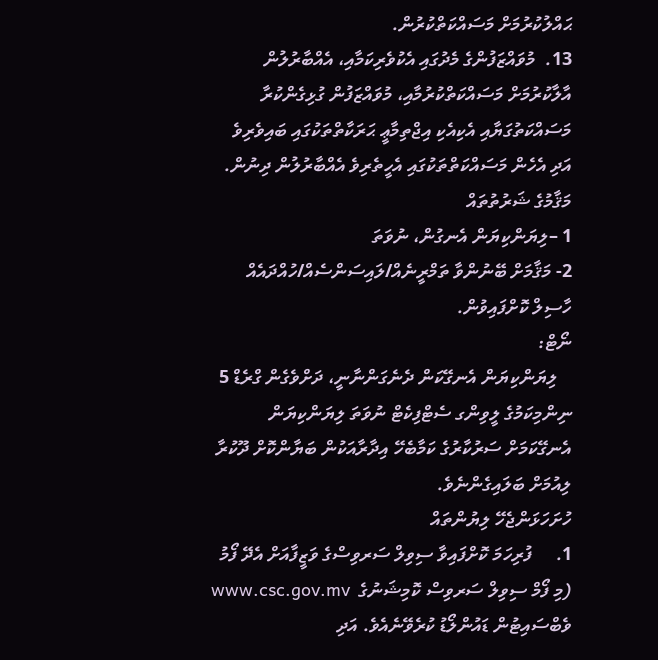ޙައްލުކުރުމަށް މަސައްކަތްކުރުން.
13.  މުވައްޒަފުންގެ މެދުގައި އެކުވެރިކަމާއި، އެއްބާރުލުން އާލާކުރުމަށް މަސައްކަތްކުރުމާއި، މުވައްޒަފުން ގުޅިގެންކުރާ މަސައްކަތުގަޔާއި އެކިއެކި އިޖްތިމާޢީ ޙަރަކާތްތަކުގައި ބައިވެރިވެ އަދި އެހެން މަސައްކަތްތަކުގައި އެހީތެރިވެ އެއްބާރުލުން ދިނުން.
މަޤާމުގެ ޝަރުތުތައް
1 –ލިޔަންކިޔަން އެނގުން، ނުވަތަ
2- މަޤާމަށް ބޭނުންވާ ތަމްރީނެއް/ލައިސަންސެއް/ހުއްދައެއް ހާސިލް ކޮށްފައިވުން.
ނޯޓް:
   ލިޔަންކިޔަން އެނގޭކަން ދެނެގަންނާނީ، ދަށްވެގެން ގްރެޑް 5 ނިންމިކަމުގެ ލީވިންގ ސެޓްފިކެޓް ނުވަތަ ލިޔަންކިޔަން އެނގޭކަމަށް ސަރުކާރުގެ ކަމާބެހޭ އިދާރާއަކުން ބަޔާންކޮށް ދޫކުރާ ލިއުމަށް ބަލައިގެންނެވެ.
ހުށަހަޅަންޖެހޭ ލިޔުންތައް
1.     ފުރިހަމަ ކޮށްފައިވާ ސިވިލް ސަރވިސްގެ ވަޒީފާއަށް އެދޭ ފޯމު (މި ފޯމް ސިވިލް ސަރވިސް ކޮމިޝަނުގެ  www.csc.gov.mv ވެބްސައިޓުން ޑައުންލޯޑު ކުރެވޭނެއެވެ. އަދި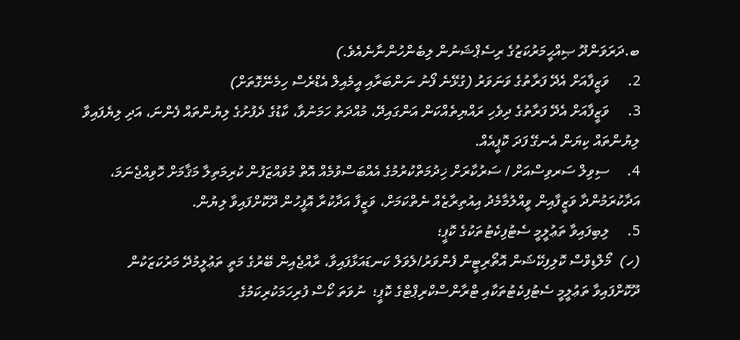ބ.ދަރަވަންދޫ ޞިއްޙީމަރުކަޒުގެ ރިސެޕްޝަނުން ލިބެންހުންނާނެއެވެ.)
2.     ވަޒީފާއަށް އެދޭ ފަރާތުގެ ވަނަވަރު (ގުޅޭނެ ފޯނު ނަންބަރާއި އީމެއިލް އެޑްރެސް ހިމެނޭގޮތަށް)
3.     ވަޒީފާއަށް އެދޭ ފަރާތުގެ ދިވެހި ރައްޔިތެއްކަން އަންގައިދޭ، މުއްދަތު ހަމަނުވާ، ކާޑުގެ ދެފުށުގެ ލިޔުންތައް ފެންނަ، އަދި ލިޔެފައިވާ ލިޔުންތައް ކިޔަން އެނގޭ ފަދަ ކޮޕީއެއް.
4.     ސިވިލް ސަރވިސްއަށް / ސަރުކާރަށް ޚިދުމަތްކުރުމުގެ އެއްބަސްވުމެއް އޮތް މުވައްޒަފުން ކުރިމަތިލާ މަޤާމަށް ހޮވިއްޖެނަމަ، އަދާކުރަމުންދާ ވަޒީފާއިން ވީއްލުމާމެދު އިއުތިރާޒެއް ނެތްކަމަށް، ވަޒީފާ އަދާކުރާ އޮފީހުން ދޫކޮށްފައިވާ ލިޔުން.
5.     ލިބިފައިވާ ތަޢުލީމީ ސެޓުފިކެޓުތަކުގެ ކޮޕީ؛
(ހ)  މޯލްޑިވްސް ކޮލިފިކޭޝަން އޮތޯރިޓީން ފެންވަރު/ލެވަލް ކަނޑައަޅާފައިވާ، ރާއްޖެއިން ބޭރުގެ މަތީ ތަޢުލީމުދޭ މަރުކަޒަކުން ދޫކޮށްފައިވާ ތަޢުލީމީ ސެޓުފިކެޓުތަކާއި ޓްރާންސްކްރިޕްޓްގެ ކޮޕީ؛  ނުވަތަ ކޯސް ފުރިހަމަކުރިކަމުގެ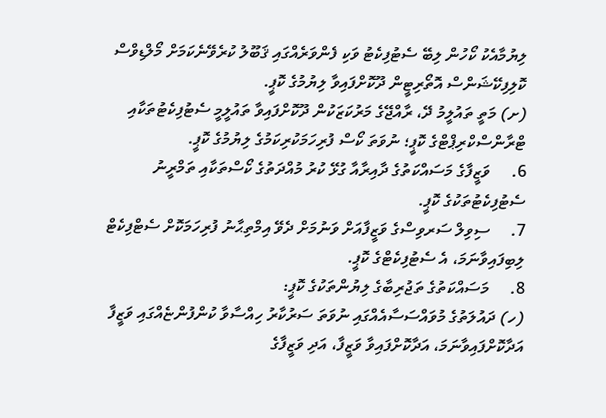ލިޔުމާއެކު ކޯހުން ލިބޭ ސެޓުފިކެޓު ވަކި ފެންވަރެއްގައި ޤަބޫލު ކުރެވޭނެކަމަށް މޯލްޑިވްސް ކޮލިފިކޭޝަންސް އޮތޯރިޓީން ދޫކޮށްފައިވާ ލިޔުމުގެ ކޮޕީ.
(ށ) މަތީ ތައުލީމު ދޭ، ރާއްޖޭގެ މަރުކަޒަކުން ދޫކޮށްފައިވާ ތައުލީމީ ސެޓުފިކެޓުތަކާއި ޓްރާންސްކްރިޕްޓްގެ ކޮޕީ؛ ނުވަތަ ކޯސް ފުރިހަމަކުރިކަމުގެ ލިޔުމުގެ ކޮޕީ.
6.     ވަޒީފާގެ މަސައްކަތުގެ ދާއިރާއާ ގުޅޭ ކުރު މުއްދަތުގެ ކޯސްތަކާއި ތަމްރީނު ސެޓުފިކެޓުތަކުގެ ކޮޕީ.
7.     ސިވިލް ސަރވިސްގެ ވަޒީފާއަށް ވަނުމަށް ދެވޭ އިމްތިޙާނު ފުރިހަމަކޮށް ސެޓްފިކެޓް ލިބިފައިވާނަމަ، އެ ސެޓުފިކެޓްގެ ކޮޕީ.
8.     މަސައްކަތުގެ ތަޖުރިބާގެ ލިޔުންތަކުގެ ކޮޕީ:
(ހ) ދައުލަތުގެ މުވައްސަސާއެއްގައި ނުވަތަ ސަރުކާރު ހިއްސާވާ ކުންފުންޏެއްގައި ވަޒީފާ އަދާކޮށްފައިވާނަމަ، އަދާކޮށްފައިވާ ވަޒީފާ، އަދި ވަޒީފާގެ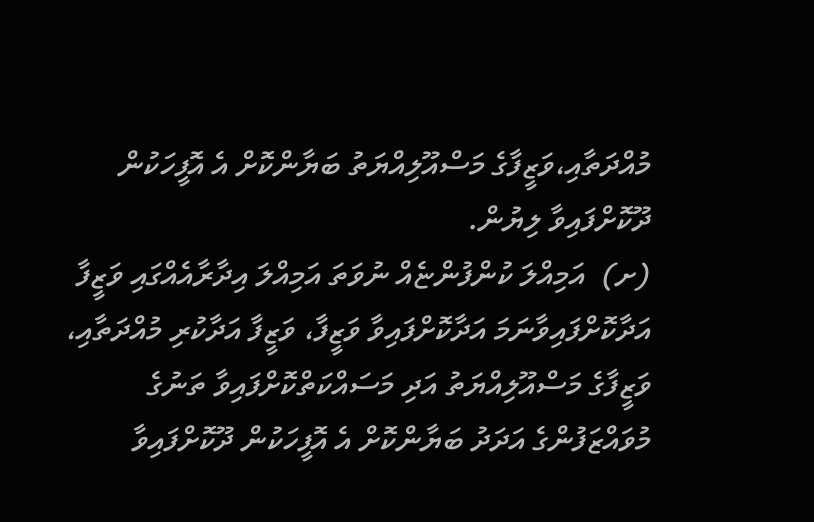މުއްދަތާއި،ވަޒީފާގެ މަސްއޫލިއްޔަތު ބަޔާންކޮށް އެ އޮފީހަކުން ދޫކޮށްފައިވާ ލިޔުން.
(ށ)  އަމިއްލަ ކުންފުންޏެއް ނުވަތަ އަމިއްލަ އިދާރާއެއްގައި ވަޒީފާ އަދާކޮށްފައިވާނަމަ އަދާކޮށްފައިވާ ވަޒީފާ، ވަޒީފާ އަދާކުރި މުއްދަތާއި، ވަޒީފާގެ މަސްއޫލިއްޔަތު އަދި މަސައްކަތްކޮށްފައިވާ ތަނުގެ މުވައްޒަފުންގެ އަދަދު ބަޔާންކޮށް އެ އޮފީހަކުން ދޫކޮށްފައިވާ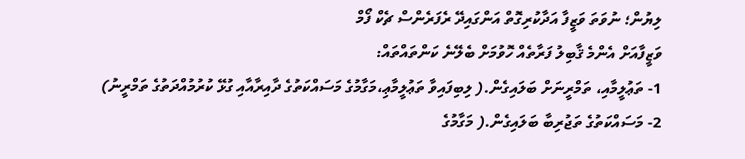ލިޔުން؛ ނުވަތަ ވަޒީފާ އަދާކުރިގޮތް އަންގައިދޭ ރެފަރެންސް ޗެކް ފޯމް
ވަޒީފާއަށް އެންމެ ޤާބިލު ފަރާތެއް ހޮވުމަށް ބެލޭނެ ކަންތައްތައް:
1- ތަޢުލީމާއި، ތަމްރީނަށް ބަލައިގެން.( ލިބިފައިވާ ތަޢުލީމާޢި،މަގާމުގެ މަސައްކަތުގެ ދާއިރާއާއި ގުޅޭ ކުރުމުއްދަތުގެ ތަމްރީނު)
2- މަސައްކަތުގެ ތަޖުރިބާ ބަލައިގެން.( މަގާމުގެ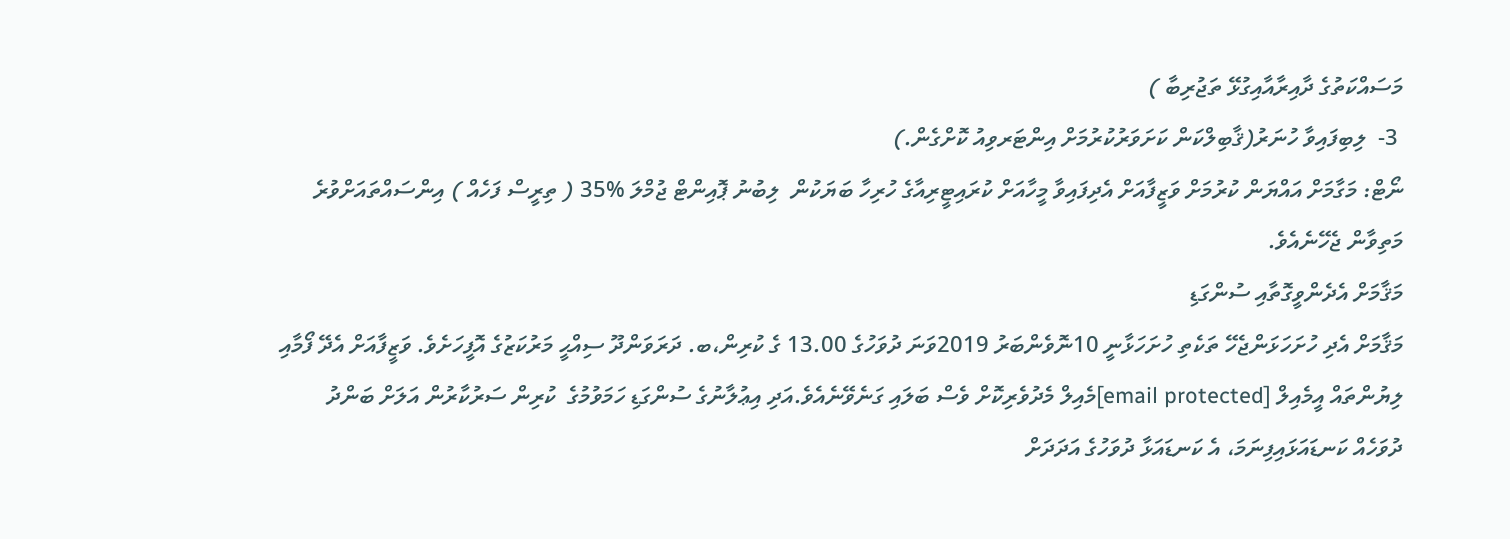މަސައްކަތުގެ ދާއިރާއާއިގުޅޭ ތަޖުރިބާ )
 3-  ލިބިފައިވާ ހުނަރު(ޤާބިލްކަން ކަށަވަރުކުރުމަށް އިންޓަރވިއު ކޮށްގެން.)
ނޯޓް: މަގާމަށް އައްޔަން ކުރުމަށް ވަޒީފާއަށް އެދިފައިވާ މީހާއަށް ކުރައިޓީރިއާގެ ހުރިހާ ބަޔަކުން  ލިބުނު ޕޮއިންޓް ޖުމްލަ %35 ( ތިރީސް ފަހެއް ) އިންސައްތައަށްވުރެ މަތިވާން ޖެހޭނެއެވެ.
މަޤާމަށް އެދެންވީގޮތާއި ސުންގަޑި
މަޤާމަށް އެދި ހުށަހަޅަންޖެހޭ ތަކެތި ހުށަހަޅާނީ 10ނޮވެންބަރު 2019ވަނަ ދުވަހުގެ 13.00 ގެ ކުރިން،ބ. ދަރަވަންދޫ ސިއްޙީ މަރުކަޒުގެ އޮފީހަށެވެ. ވަޒީފާއަށް އެދޭ ފޯމާއި ލިޔުންތައް އީމެއިލް [email protected]މެއިލް މެދުވެރިކޮށް ވެސް ބަލައި ގަނެވޭނެއެވެ.އަދި އިޢުލާނުގެ ސުންގަޑި ހަމަވުމުގެ  ކުރިން ސަރުކާރުން އަލަށް ބަންދު ދުވަހެއް ކަނޑައަޅައިފިނަމަ، އެ ކަނޑައަޅާ ދުވަހުގެ އަދަދަށް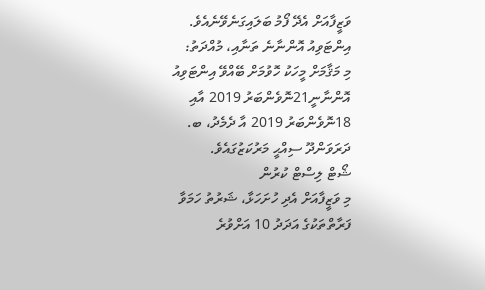ވަޒީފާއަށް އެދޭ ފޯމު ބަލައިގަނެވޭނެއެވެ.
އިންޓަވިއު އޮންނާނެ ތަނާއި، މުއްދަތު:
މި މަޤާމަށް މީހަކު ހޮވުމަށް ބޭއްވޭ އިންޓަވިއު  އޮންނާނީ21ނޮވެންބަރު 2019 އާއި 18ނޮވެންބަރު 2019 އާ ދެމެދު، ބ. ދަރަވަންދޫ ސިއްޙީ މަރުކަޒުގައެވެ.
ޝޯޓް ލިސްޓް ކުރުން
މި ވަޒީފާއަށް އެދި ހުށަހަޅާ، ޝަރުތު ހަމަވާ ފަރާތްތަކުގެ އަދަދު 10 އަށްވުރެ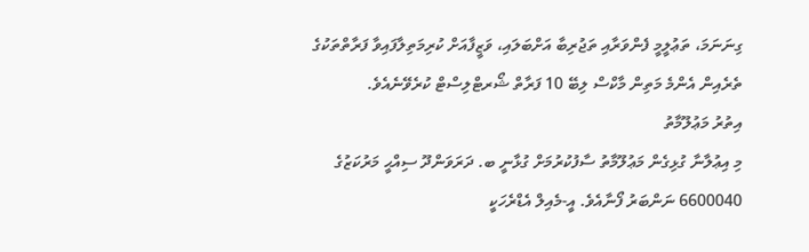ގިނަނަމަ، ތަޢުލީމީ ފެންވަރާއި ތަޖުރިބާ އަށްބަލައި، ވަޒީފާއަށް ކުރިމަތިލާފައިވާ ފަރާތްތަކުގެ ތެރެއިން އެންމެ މަތިން މާކްސް ލިބޭ 10 ފަރާތް ޝޯރޓްލިސްޓް ކުރެވޭނެއެވެ.
އިތުރު މަޢުލޫމާތު
މި އިޢުލާނާ ގުޅިގެން މަޢުލޫމާތު ސާފުކުރުމަށް ގުޅާނީ ބ. ދަރަވަންދޫ ސިއްޙީ މަރުކަޒުގެ 6600040 ނަންބަރު ފޯނާއެވެ. އީ-މެއިލް އެޑްރެހަކީ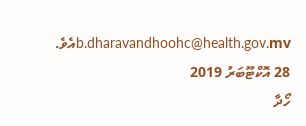b.dharavandhoohc@health.gov.mvއެވެ.
28 އޮކްޓޫބަރު 2019
ހޯދާ